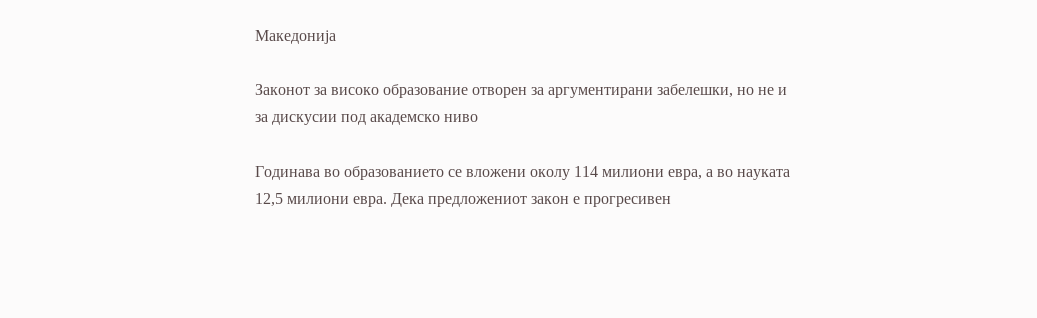Македонија

Законот за високо образование отворен за аргументирани забелешки, но не и за дискусии под академско ниво

Годинава во образованието се вложени околу 114 милиони евра, а во науката 12,5 милиони евра. Дека предложениот закон е прогресивен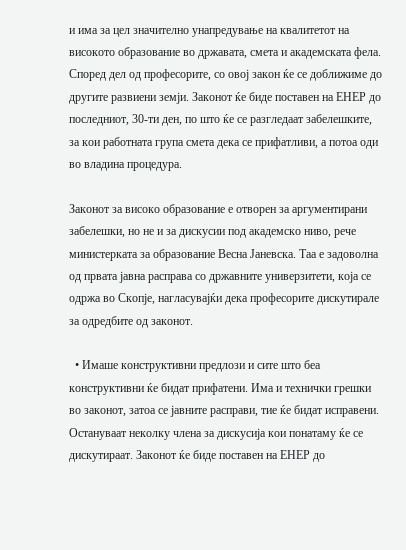и има за цел значително унапредување на квалитетот на високото образование во државата, смета и академската фела. Според дел од професорите, со овој закон ќе се доближиме до другите развиени земји. Законот ќе биде поставен на ЕНЕР до последниот, 30-ти ден, по што ќе се разгледаат забелешките, за кои работната група смета дека се прифатливи, а потоа оди во владина процедура.

Законот за високо образование е отворен за аргументирани забелешки, но не и за дискусии под академско ниво, рече министерката за образование Весна Јаневска. Таа е задоволна од првата јавна расправа со државните универзитети, која се одржа во Скопје, нагласувајќи дека професорите дискутирале за одредбите од законот.

  • Имаше конструктивни предлози и сите што беа конструктивни ќе бидат прифатени. Има и технички грешки во законот, затоа се јавните расправи, тие ќе бидат исправени. Остануваат неколку члена за дискусија кои понатаму ќе се дискутираат. Законот ќе биде поставен на ЕНЕР до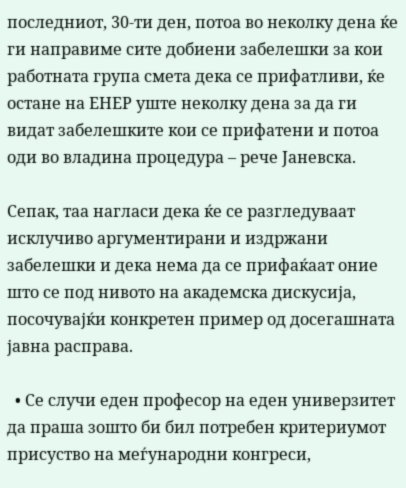последниот, 30-ти ден, потоа во неколку дена ќе ги направиме сите добиени забелешки за кои работната група смета дека се прифатливи, ќе остане на ЕНЕР уште неколку дена за да ги видат забелешките кои се прифатени и потоа оди во владина процедура – рече Јаневска.

Сепак, таа нагласи дека ќе се разгледуваат исклучиво аргументирани и издржани забелешки и дека нема да се прифаќаат оние што се под нивото на академска дискусија, посочувајќи конкретен пример од досегашната јавна расправа.

  • Се случи еден професор на еден универзитет да праша зошто би бил потребен критериумот присуство на меѓународни конгреси,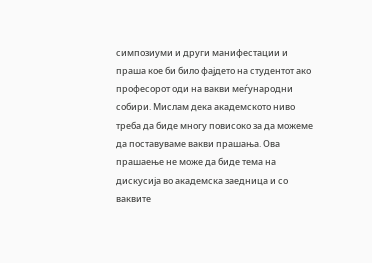симпозиуми и други манифестации и праша кое би било фајдето на студентот ако професорот оди на вакви меѓународни собири. Мислам дека академското ниво треба да биде многу повисоко за да можеме да поставуваме вакви прашања. Ова прашаење не може да биде тема на дискусија во академска заедница и со ваквите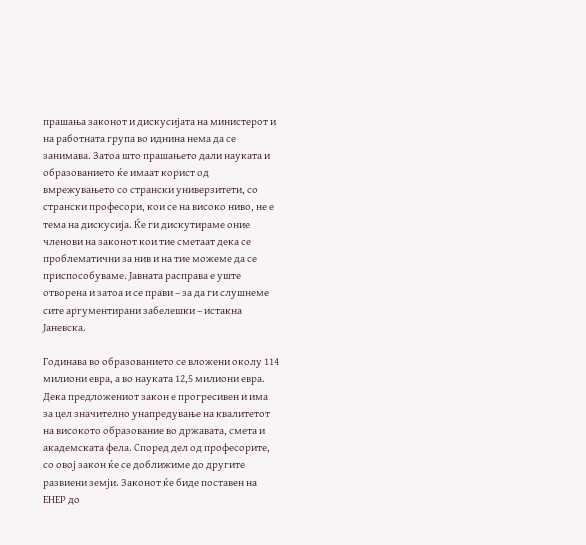прашања законот и дискусијата на министерот и на работната група во иднина нема да се занимава. Затоа што прашањето дали науката и образованието ќе имаат корист од вмрежувањето со странски универзитети, со странски професори, кои се на високо ниво, не е тема на дискусија. Ќе ги дискутираме оние членови на законот кои тие сметаат дека се проблематични за нив и на тие можеме да се приспособуваме. Јавната расправа е уште отворена и затоа и се прави – за да ги слушнеме сите аргументирани забелешки – истакна Јаневска.

Годинава во образованието се вложени околу 114 милиони евра, а во науката 12,5 милиони евра. Дека предложениот закон е прогресивен и има за цел значително унапредување на квалитетот на високото образование во државата, смета и академската фела. Според дел од професорите, со овој закон ќе се доближиме до другите развиени земји. Законот ќе биде поставен на ЕНЕР до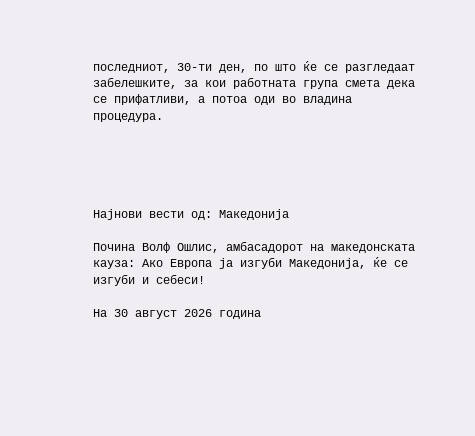последниот, 30-ти ден, по што ќе се разгледаат забелешките, за кои работната група смета дека се прифатливи, а потоа оди во владина процедура.





Најнови вести од: Македонија

Почина Волф Ошлис, амбасадорот на македонската кауза: Ако Европа ја изгуби Македонија, ќе се изгуби и себеси!

На 30 август 2026 година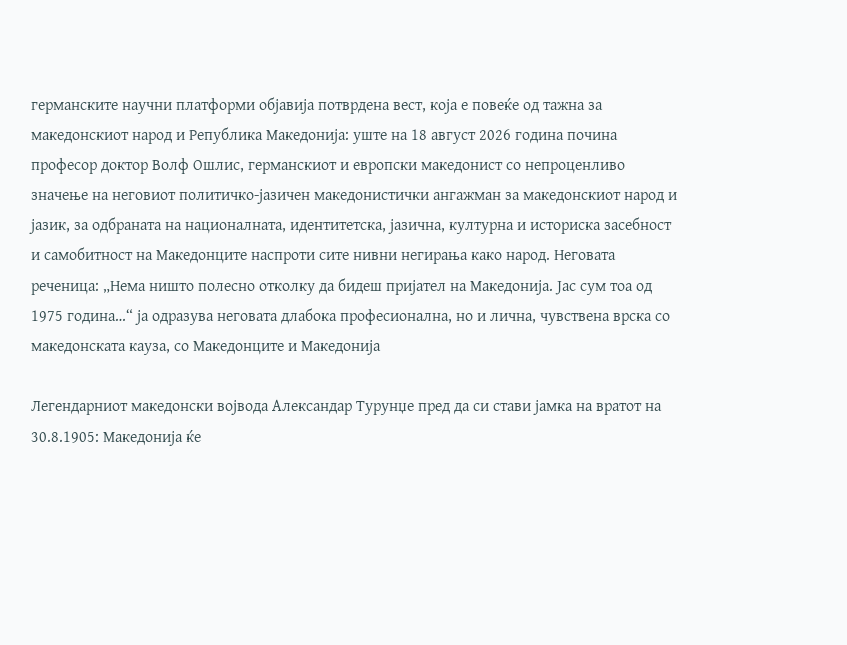германските научни платформи објавија потврдена вест, која е повеќе од тажна за македонскиот народ и Република Македонија: уште на 18 август 2026 година почина професор доктор Волф Ошлис, германскиот и европски македонист со непроценливо значење на неговиот политичко-јазичен македонистички ангажман за македонскиот народ и јазик, за одбраната на националната, идентитетска, јазична, културна и историска засебност и самобитност на Македонците наспроти сите нивни негирања како народ. Неговата реченица: „Нема ништо полесно отколку да бидеш пријател на Македонија. Јас сум тоа од 1975 година…“ ја одразува неговата длабока професионална, но и лична, чувствена врска со македонската кауза, со Македонците и Македонија

Легендарниот македонски војвода Александар Турунџе пред да си стави јамка на вратот на 30.8.1905: Македонија ќе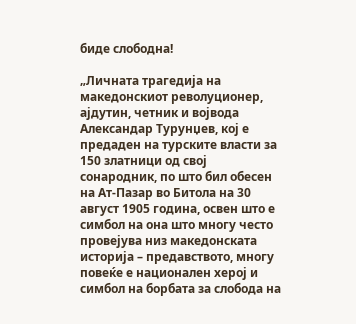биде слободна!

„Личната трагедија на македонскиот револуционер, ајдутин, четник и војвода Александар Турунџев, кој е предаден на турските власти за 150 златници од свој сонародник, по што бил обесен на Ат-Пазар во Битола на 30 август 1905 година, освен што е симбол на она што многу често провејува низ македонската историја – предавството, многу повеќе е национален херој и симбол на борбата за слобода на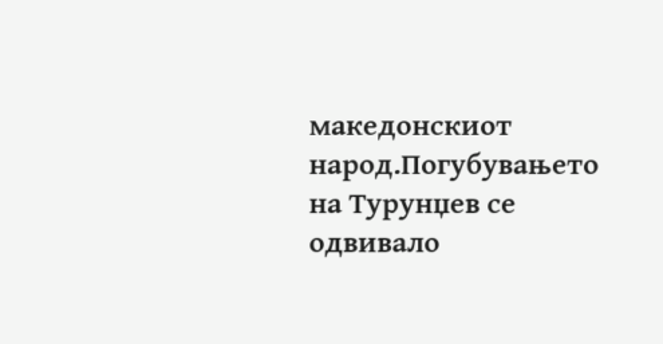македонскиот народ.Погубувањето на Турунџев се одвивало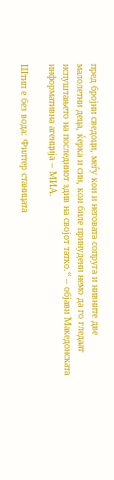пред бројни сведоци, меѓу кои и неговата сопруга и нивните две малолетни деца, ќерка и син, кои биле принудени немо да го гледаат испуштањето на последниот здив на својот татко.“ – објави Македонската информативна агенција – МИА.

Штип е без вода: Филтер станицата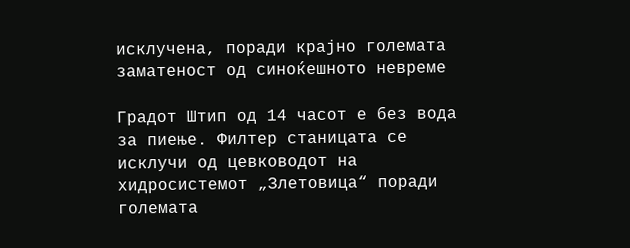исклучена, поради крајно големата заматеност од синоќешното невреме

Градот Штип од 14 часот е без вода за пиење. Филтер станицата се исклучи од цевководот на хидросистемот „Злетовица“ поради големата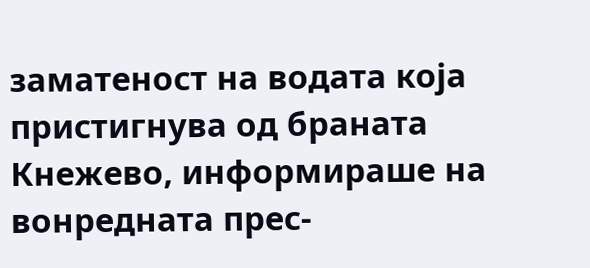заматеност на водата која пристигнува од браната Кнежево, информираше на вонредната прес-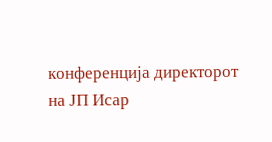конференција директорот на ЈП Исар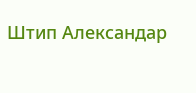Штип Александар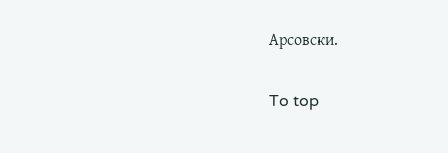Арсовски.

To top